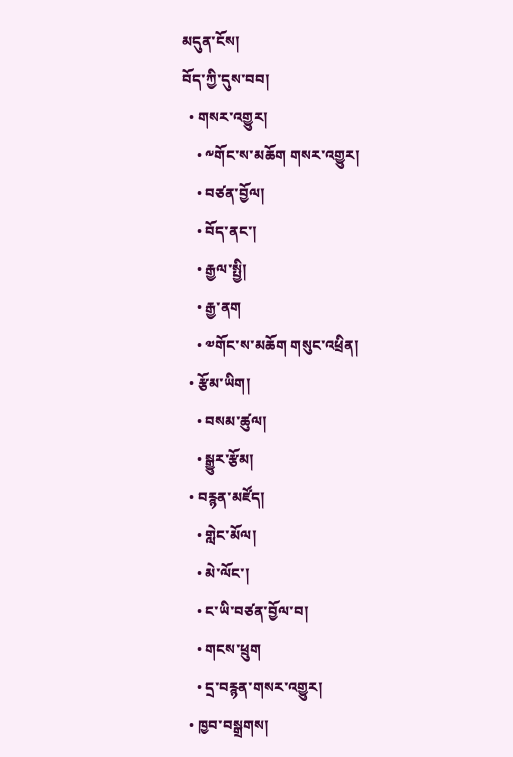མདུན་ངོས།
བོད་ཀྱི་དུས་བབ།
  • གསར་འགྱུར།
    • ༸གོང་ས་མཆོག གསར་འགྱུར།
    • བཙན་བྱོལ།
    • བོད་ནང་།
    • རྒྱལ་སྤྱི།
    • རྒྱ་ནག
    • ༧གོང་ས་མཆོག གསུང་འཕྲིན།
  • རྩོམ་ཡིག།
    • བསམ་ཚུལ།
    • སྒྱུར་རྩོམ།
  • བརྙན་མཛོད།
    • གླེང་མོལ།
    • མེ་ལོང་།
    • ང་ཡི་བཙན་བྱོལ་བ།
    • གངས་ཕྲུག
    • དྲ་བརྙན་གསར་འགྱུར།
  • ཁྱབ་བསྒྲགས།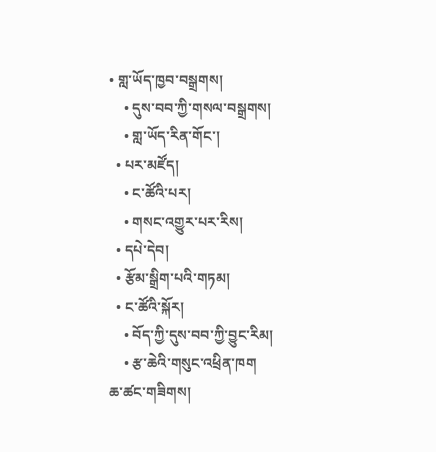• གླ་ཡོད་ཁྱབ་བསྒྲགས།
    • དུས་བབ་ཀྱི་གསལ་བསྒྲགས།
    • གླ་ཡོད་རིན་གོང་།
  • པར་མཛོད།
    • ང་ཚོའི་པར།
    • གསང་འགྱུར་པར་རིས།
  • དཔེ་དེབ།
  • རྩོམ་སྒྲིག་པའི་གཏམ།
  • ང་ཚོའི་སྐོར།
    • བོད་ཀྱི་དུས་བབ་ཀྱི་བྱུང་རིམ།
    • རྩ་ཆེའི་གསུང་འཕྲིན་ཁག
ཆ་ཚང་གཟིགས།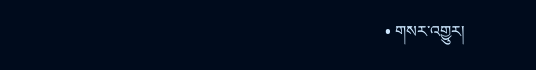• གསར་འགྱུར།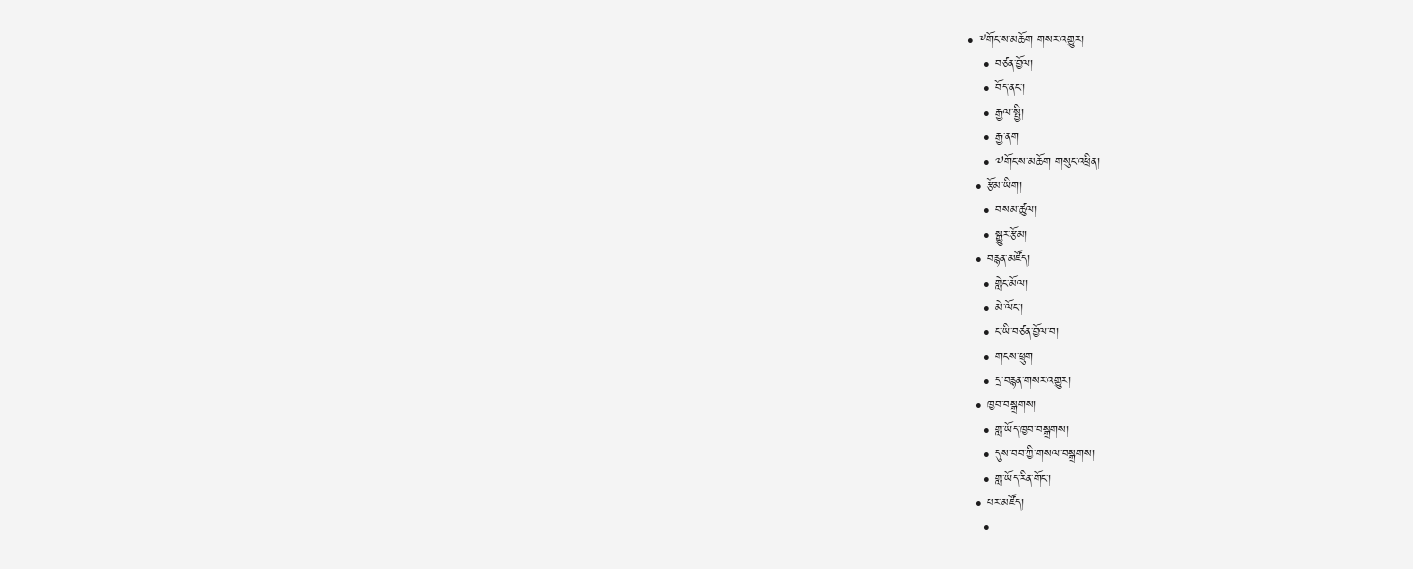• ༸གོང་ས་མཆོག གསར་འགྱུར།
    • བཙན་བྱོལ།
    • བོད་ནང་།
    • རྒྱལ་སྤྱི།
    • རྒྱ་ནག
    • ༧གོང་ས་མཆོག གསུང་འཕྲིན།
  • རྩོམ་ཡིག།
    • བསམ་ཚུལ།
    • སྒྱུར་རྩོམ།
  • བརྙན་མཛོད།
    • གླེང་མོལ།
    • མེ་ལོང་།
    • ང་ཡི་བཙན་བྱོལ་བ།
    • གངས་ཕྲུག
    • དྲ་བརྙན་གསར་འགྱུར།
  • ཁྱབ་བསྒྲགས།
    • གླ་ཡོད་ཁྱབ་བསྒྲགས།
    • དུས་བབ་ཀྱི་གསལ་བསྒྲགས།
    • གླ་ཡོད་རིན་གོང་།
  • པར་མཛོད།
    •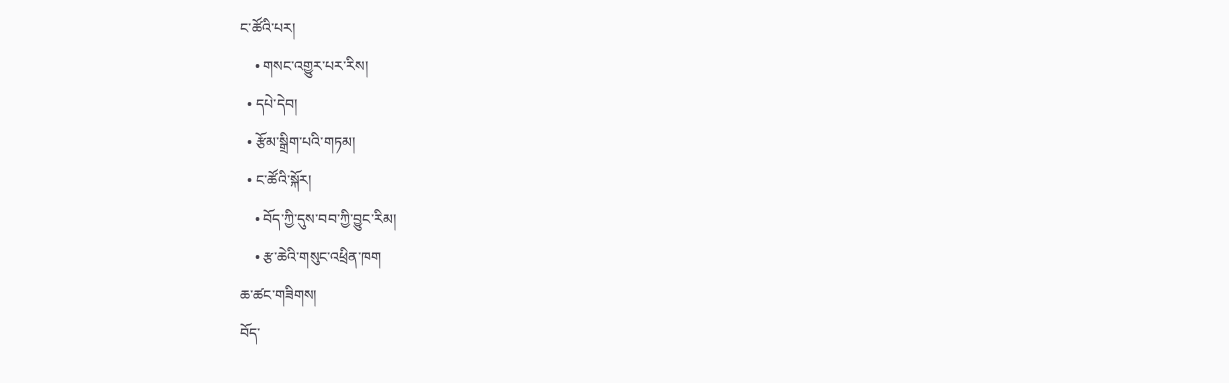ང་ཚོའི་པར།
    • གསང་འགྱུར་པར་རིས།
  • དཔེ་དེབ།
  • རྩོམ་སྒྲིག་པའི་གཏམ།
  • ང་ཚོའི་སྐོར།
    • བོད་ཀྱི་དུས་བབ་ཀྱི་བྱུང་རིམ།
    • རྩ་ཆེའི་གསུང་འཕྲིན་ཁག
ཆ་ཚང་གཟིགས།
བོད་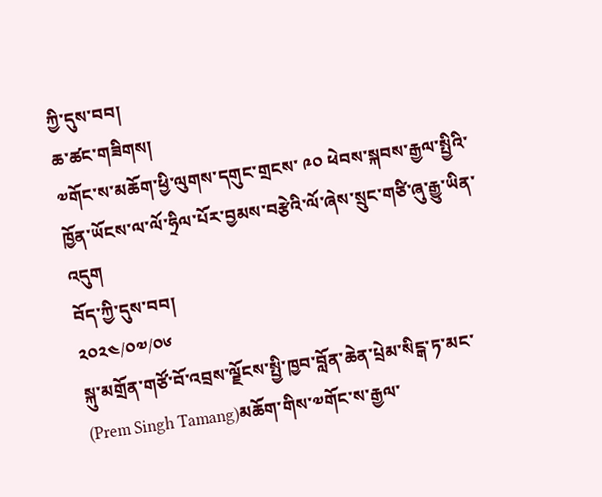ཀྱི་དུས་བབ།
ཆ་ཚང་གཟིགས།
༧གོང་ས་མཆོག་ཕྱི་ལུགས་དགུང་གྲངས་ ༩༠ ཕེབས་སྐབས་རྒྱལ་སྤྱིའི་ཁྱོན་ཡོངས་ལ་ལོ་ཧྲིལ་པོར་བྱམས་བརྩེའི་ལོ་ཞེས་སྲུང་གཙི་ཞུ་རྒྱུ་ཡིན་འདུག
བོད་ཀྱི་དུས་བབ།
༢༠༢༤/༠༧/༠༦
སྐུ་མགྲོན་གཙོ་བོ་འབྲས་ལྗོངས་སྤྱི་ཁྱབ་བློན་ཆེན་པྲེམ་སིངྒ་ཏ་མང་ (Prem Singh Tamang)མཆོག་གིས་༧གོང་ས་རྒྱལ་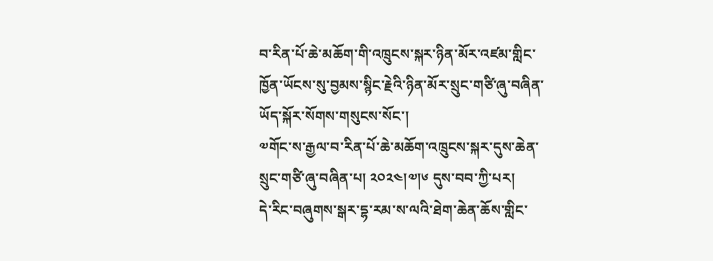བ་རིན་པོ་ཆེ་མཆོག་གི་འཁྲུངས་སྐར་ཉིན་མོར་འཛམ་གླིང་ཁྱོན་ཡོངས་སུ་བྱམས་སྙིང་རྗེའི་ཉིན་མོར་སྲུང་གཙི་ཞུ་བཞིན་ཡོད་སྐོར་སོགས་གསུངས་སོང་།
༧གོང་ས་རྒྱལ་བ་རིན་པོ་ཆེ་མཆོག་འཁྲུངས་སྐར་དུས་ཆེན་སྲུང་གཙི་ཞུ་བཞིན་པ། ༢༠༢༤།༧།༦ དུས་བབ་ཀྱི་པར།
དེ་རིང་བཞུགས་སྒར་དྷ་རམ་ས་ལའི་ཐེག་ཆེན་ཆོས་གླིང་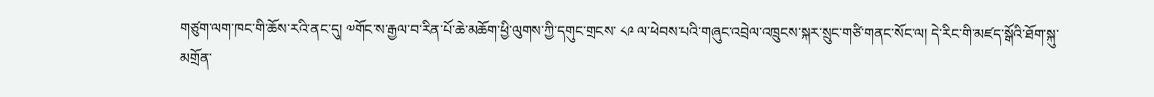གཙུག་ལག་ཁང་གི་ཆོས་རའི་ནང་དུ། ༧གོང་ས་རྒྱལ་བ་རིན་པོ་ཆེ་མཆོག་ཕྱི་ལུགས་ཀྱི་དགུང་གྲངས་ ༨༩ ལ་ཕེབས་པའི་གཞུང་འབྲེལ་འཁྲུངས་སྐར་སྲུང་གཙི་གནང་སོང་ལ། དེ་རིང་གི་མཛད་སྒོའི་ཐོག་སྐུ་མགྲོན་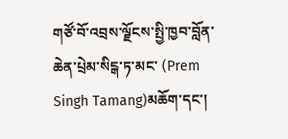གཙོ་བོ་འབྲས་ལྗོངས་སྤྱི་ཁྱབ་བློན་ཆེན་པྲེམ་སིངྒ་ཏ་མང་ (Prem Singh Tamang)མཆོག་དང་།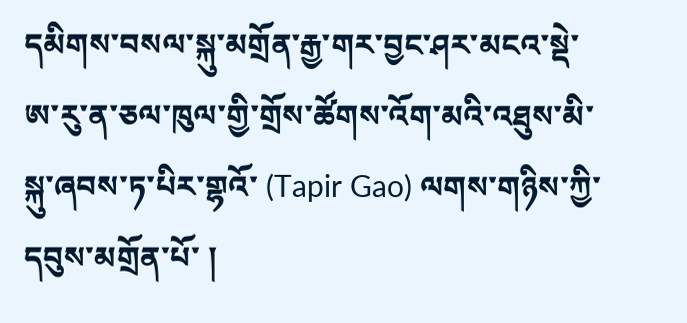དམིགས་བསལ་སྐུ་མགྲོན་རྒྱ་གར་བྱང་ཤར་མངའ་སྡེ་ཨ་རུ་ན་ཅལ་ཁུལ་གྱི་གྲོས་ཚོགས་འོག་མའི་འཐུས་མི་སྐུ་ཞབས་ཏ་པིར་གྷའོ་ (Tapir Gao) ལགས་གཉིས་ཀྱི་དབུས་མགྲོན་པོ་ །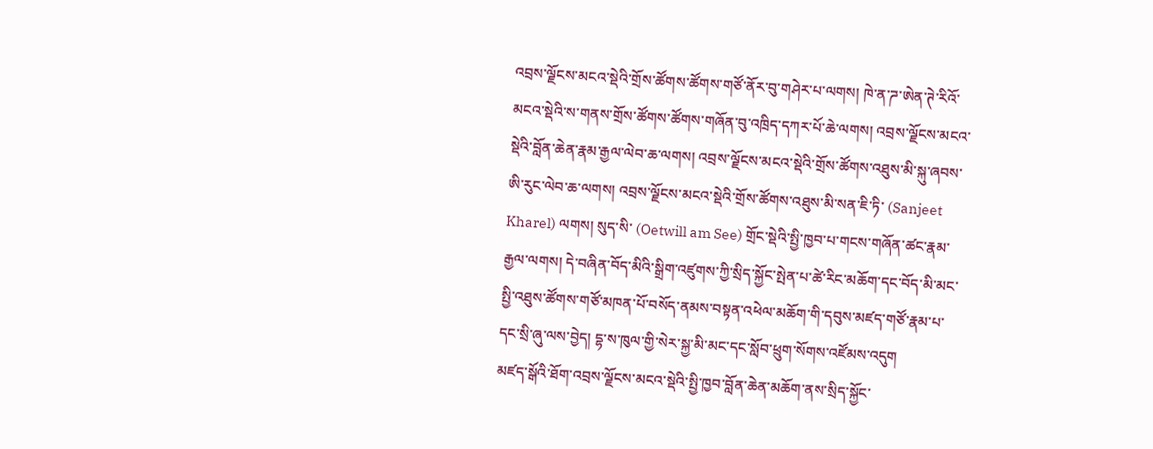འབྲས་ལྗོངས་མངའ་སྡེའི་གྲོས་ཚོགས་ཚོགས་གཙོ་ནོར་བུ་གཤེར་པ་ལགས། ཁེ་ན་ཌ་ཨེན་ཊེ་རིའོ་མངའ་སྡེའི་ས་གནས་གྲོས་ཚོགས་ཚོགས་གཞོན་བུ་འཁྲིད་དཀར་པོ་ཆེ་ལགས། འབྲས་ལྗོངས་མངའ་སྡེའི་བློན་ཆེན་རྣམ་རྒྱལ་ལེབ་ཆ་ལགས། འབྲས་ལྗོངས་མངའ་སྡེའི་གྲོས་ཚོགས་འཐུས་མི་སྐུ་ཞབས་ཨི་རུང་ལེབ་ཆ་ལགས། འབྲས་ལྗོངས་མངའ་སྡེའི་གྲོས་ཚོགས་འཐུས་མི་སན་ཇི་ཏི་ (Sanjeet Kharel) ལགས། སུད་སི་ (Oetwill am See) གྲོང་སྡེའི་སྤྱི་ཁྱབ་པ་གངས་གཞོན་ཚང་རྣམ་རྒྱལ་ལགས། དེ་བཞིན་བོད་མིའི་སྒྲིག་འཛུགས་ཀྱི་སྲིད་སྐྱོང་སྤེན་པ་ཚེ་རིང་མཆོག་དང་བོད་མི་མང་སྤྱི་འཐུས་ཚོགས་གཙོ་མཁན་པོ་བསོད་ནམས་བསྟན་འཕེལ་མཆོག་གི་དབུས་མཛད་གཙོ་རྣམ་པ་དང་སྲི་ཞུ་ལས་བྱེད། དྷ་ས་ཁུལ་གྱི་སེར་སྐྱ་མི་མང་དང་སློབ་ཕྲུག་སོགས་འཛོམས་འདུག
མཛད་སྒོའི་ཐོག་འབྲས་ལྗོངས་མངའ་སྡེའི་སྤྱི་ཁྱབ་བློན་ཆེན་མཆོག་ནས་སྲིད་སྐྱོང་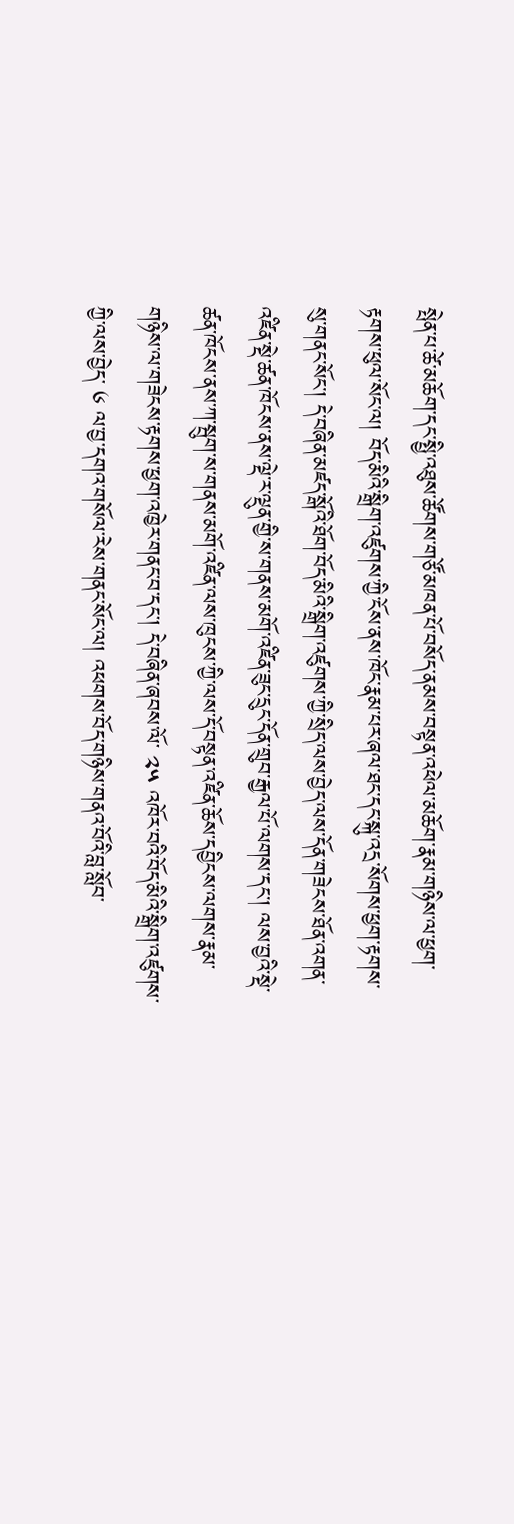སྤེན་པ་ཚེ་མཆོག་དང་སྤྱི་འཐུས་ཚོགས་གཙོ་མཁན་པོ་བསོད་ནམས་བསྟན་འཕེལ་མཆོག་རྣམ་གཉིས་ལ་ཕྱག་རྟགས་ཕུལ་སོང་ལ། བོད་མིའི་སྒྲིག་འཛུགས་ཀྱི་ངོས་ནས་ཁོང་རྣམ་པར་ཞལ་ཐང་དང་སྐུ་འདྲ་སོགས་ཕྱག་རྟགས་སུ་གནང་སོང་། དེ་བཞིན་མཛད་སྒོའི་ཐོག་བོད་མིའི་སྒྲིག་འཛུགས་ཀྱི་སྲིད་ལས་བྱེད་ལས་དོན་གཟེངས་ཐོན་འགན་འཛིན་སྡེ་ཚན་ཁོངས་ནས་ལྡེ་ར་ལྡུན་གྱི་ས་གནས་མགོ་འཛིན་ཟུང་དྲུང་དོན་གྲུབ་རྒྱལ་པོ་ལགས་དང་། ལས་བྱའི་སྡེ་ཚན་ཁོངས་ནས་ཀ་སྦུག་ས་གནས་མགོ་འཛིན་ལས་ཁུངས་ཀྱི་ལས་དོ་བསྟན་འཛིན་ཆོས་དབྱིངས་ལགས་རྣམ་གཉིས་ལ་གཟེངས་རྟགས་ཕྱག་འཁྱེར་གནང་བ་དང་། དེ་བཞིན་ཞབས་ལོ་ ༢༥ འཁོར་བའི་བོད་མིའི་སྒྲིག་འཛུགས་ཀྱི་ལས་བྱེད་ ༦ ལ་བྱ་དགའ་གསོལ་རེས་གནང་སོང་ལ། འཕགས་བོད་གཉིས་གནའ་བོའི་བླ་སློབ་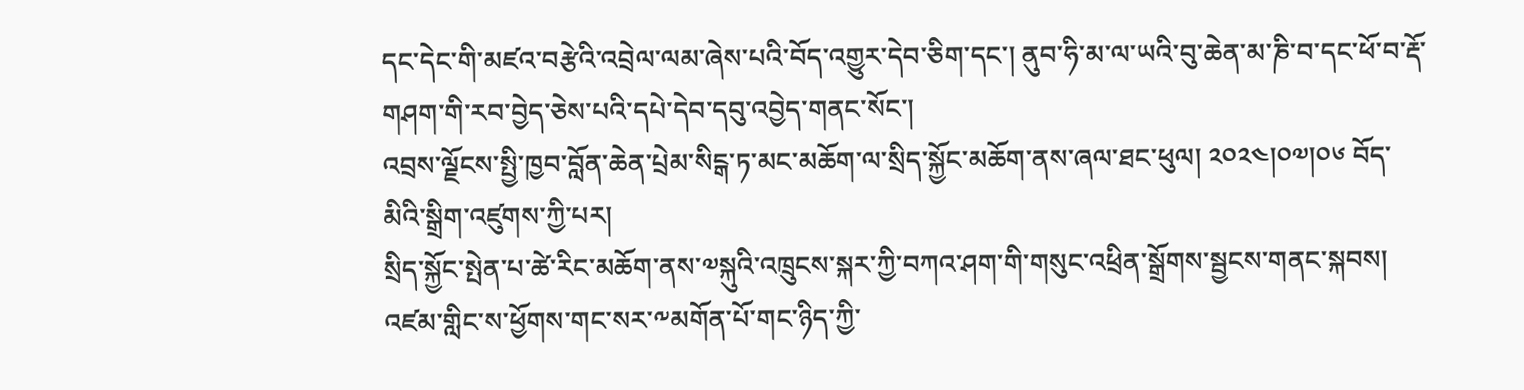དང་དེང་གི་མཛའ་བརྩེའི་འབྲེལ་ལམ་ཞེས་པའི་བོད་འགྱུར་དེབ་ཅིག་དང་། ནུབ་ཧི་མ་ལ་ཡའི་བུ་ཆེན་མ་ཎི་བ་དང་ཕོ་བ་རྡོ་གཤག་གི་རབ་བྱེད་ཅེས་པའི་དཔེ་དེབ་དབུ་འབྱེད་གནང་སོང་།
འབྲས་ལྗོངས་སྤྱི་ཁྱབ་བློན་ཆེན་པྲེམ་སིངྒ་ཏ་མང་མཆོག་ལ་སྲིད་སྐྱོང་མཆོག་ནས་ཞལ་ཐང་ཕུལ། ༢༠༢༤།༠༧།༠༦ བོད་མིའི་སྒྲིག་འཛུགས་ཀྱི་པར།
སྲིད་སྐྱོང་སྤེན་པ་ཚེ་རིང་མཆོག་ནས་༧སྐུའི་འཁྲུངས་སྐར་ཀྱི་བཀའ་ཤག་གི་གསུང་འཕྲིན་སྒྲོགས་སྦྱངས་གནང་སྐབས། འཛམ་གླིང་ས་ཕྱོགས་གང་སར་༸མགོན་པོ་གང་ཉིད་ཀྱི་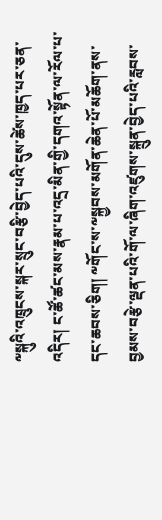༸སྐུའི་འཁྲུངས་སྐར་སྲུང་བརྩི་བྱེད་པའི་དུས་ཚེས་ཁྱད་པར་ཅན་འདིར། ང་ཚོ་ཚང་མས་རྣམ་པ་འདྲ་མིན་གྱི་དགའ་སྟོན་ལ་རོལ་པ་དང་ཆབས་ཅིག། ༸གོང་ས་༸སྐྱབས་མགོན་ཆེན་པོ་མཆོག་ནས་བྱམས་བརྩེ་ལྡན་པའི་གོ་ལ་ཞིག་འཛུགས་སྐྲུན་བྱེད་པའི་རླབས་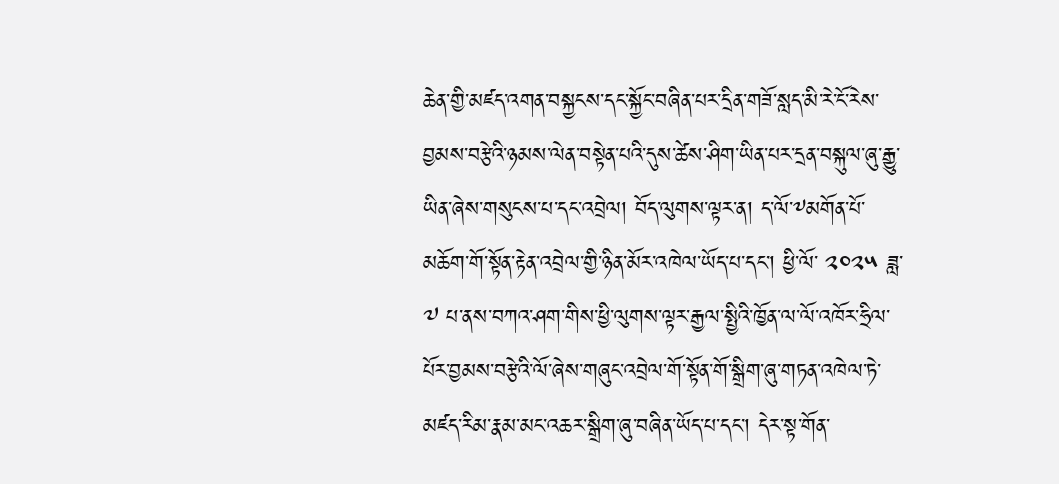ཆེན་གྱི་མཛད་འགན་བསྐྱངས་དང་སྐྱོང་བཞིན་པར་དྲིན་གཟོ་སླད་མི་རེ་ངོ་རེས་བྱམས་བརྩེའི་ཉམས་ལེན་བསྟེན་པའི་དུས་ཚེས་ཤིག་ཡིན་པར་དྲན་བསྐུལ་ཞུ་རྒྱུ་ཡིན་ཞེས་གསུངས་པ་དང་འབྲེལ། བོད་ལུགས་ལྟར་ན། ད་ལོ་༸མགོན་པོ་མཆོག་གོ་སྟོན་རྟེན་འབྲེལ་གྱི་ཉིན་མོར་འཁེལ་ཡོད་པ་དང་། ཕྱི་ལོ་ ༢༠༢༥ ཟླ་ ༧ པ་ནས་བཀའ་ཤག་གིས་ཕྱི་ལུགས་ལྟར་རྒྱལ་སྤྱིའི་ཁྱོན་ལ་ལོ་འཁོར་ཧྲིལ་པོར་བྱམས་བརྩེའི་ལོ་ཞེས་གཞུང་འབྲེལ་གོ་སྟོན་གོ་སྒྲིག་ཞུ་གཏན་འཁེལ་ཏེ་མཛད་རིམ་རྣམ་མང་འཆར་སྒྲིག་ཞུ་བཞིན་ཡོད་པ་དང་། དེར་སྟ་གོན་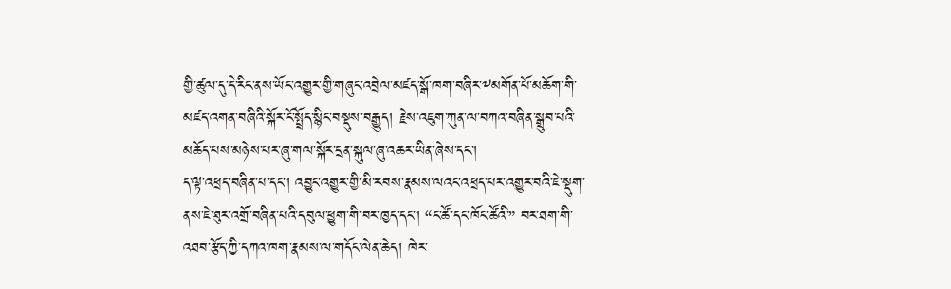གྱི་ཚུལ་དུ་དེ་རིང་ནས་ཡོང་འགྱུར་གྱི་གཞུང་འབྲེལ་མཛད་སྒོ་ཁག་བཞིར་༸མགོན་པོ་མཆོག་གི་མཛད་འགན་བཞིའི་སྐོར་ངོ་སྤྲོད་སྙིང་བསྡུས་བརྒྱུད། རྗེས་འཇུག་ཀུན་ལ་བཀའ་བཞིན་སྒྲུབ་པའི་མཆོད་པས་མཉེས་པར་ཞུ་གལ་སྐོར་དྲན་སྐུལ་ཞུ་འཆར་ཡིན་ཞེས་དང་།
ད་ལྟ་འཕྲད་བཞིན་པ་དང་། འབྱུང་འགྱུར་གྱི་མི་རབས་རྣམས་ལའང་འཕྲད་པར་འགྱུར་བའི་ཇེ་སྡུག་ནས་ཇེ་ཐུར་འགྲོ་བཞིན་པའི་དབུལ་ཕྱུག་གི་བར་ཁྱད་དང་། “ང་ཚོ་དང་ཁོང་ཚོའི་” བར་ཐག་གི་འཐབ་རྩོད་ཀྱི་དཀའ་ཁག་རྣམས་ལ་གདོང་ལེན་ཆེད། ཁེར་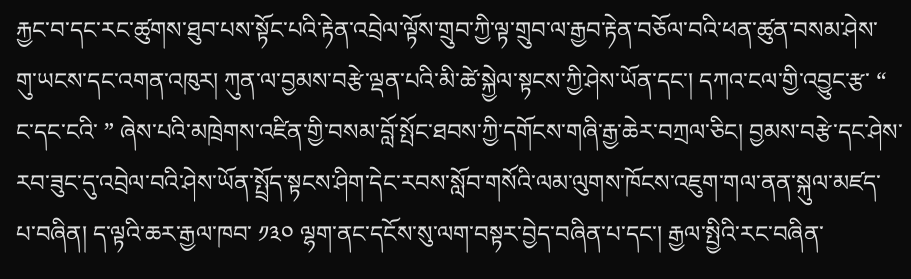རྐྱང་བ་དང་རང་ཚུགས་ཐུབ་པས་སྟོང་པའི་རྟེན་འབྲེལ་ལྟོས་གྲུབ་ཀྱི་ལྟ་གྲུབ་ལ་རྒྱབ་རྟེན་བཅོལ་བའི་ཕན་ཚུན་བསམ་ཤེས་གུ་ཡངས་དང་འགན་འཁུར། ཀུན་ལ་བྱམས་བརྩེ་ལྡན་པའི་མི་ཚེ་སྐྱེལ་སྟངས་ཀྱི་ཤེས་ཡོན་དང་། དཀའ་ངལ་གྱི་འབྱུང་རྩ་ “ ང་དང་ངའི་ ” ཞེས་པའི་མཁྲེགས་འཛིན་གྱི་བསམ་བློ་སྤོང་ཐབས་ཀྱི་དགོངས་གཞི་རྒྱ་ཆེར་བཀྲལ་ཅིང། བྱམས་བརྩེ་དང་ཤེས་རབ་ཟུང་དུ་འབྲེལ་བའི་ཤེས་ཡོན་སྤྲོད་སྟངས་ཤིག་དེང་རབས་སློབ་གསོའི་ལམ་ལུགས་ཁོངས་འཇུག་གལ་ནན་སྐུལ་མཛད་པ་བཞིན། ད་ལྟའི་ཆར་རྒྱལ་ཁབ་ ༡༣༠ ལྷག་ནང་དངོས་སུ་ལག་བསྟར་བྱེད་བཞིན་པ་དང་། རྒྱལ་སྤྱིའི་རང་བཞིན་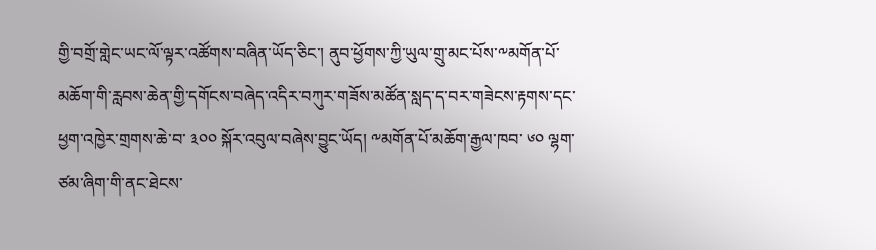གྱི་བགྲོ་གླེང་ཡང་ལོ་ལྟར་འཚོགས་བཞིན་ཡོད་ཅིང་། ནུབ་ཕྱོགས་ཀྱི་ཡུལ་གྲུ་མང་པོས་༸མགོན་པོ་མཆོག་གི་རླབས་ཆེན་གྱི་དགོངས་བཞེད་འདིར་བཀུར་གཟོས་མཚོན་སླད་ད་བར་གཟེངས་རྟགས་དང་ཕྱག་འཁྱེར་གྲགས་ཆེ་བ་ ༣༠༠ སྐོར་འབུལ་བཞེས་བྱུང་ཡོད། ༸མགོན་པོ་མཆོག་རྒྱལ་ཁབ་ ༦༠ ལྷག་ཙམ་ཞིག་གི་ནང་ཐེངས་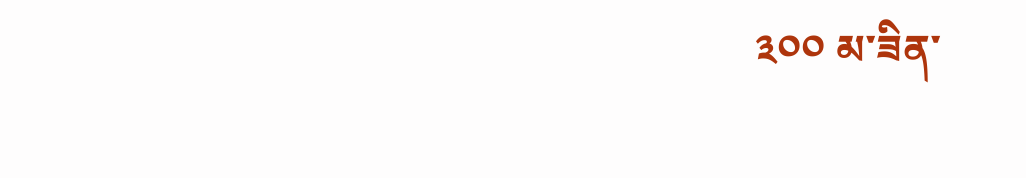༣༠༠ མ་ཟིན་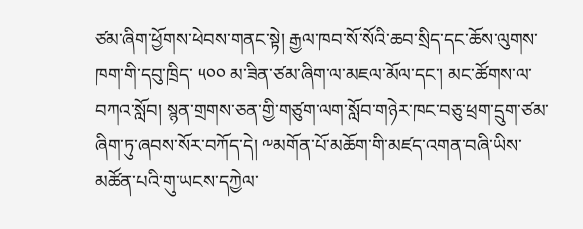ཙམ་ཞིག་ཕྱོགས་ཕེབས་གནང་སྟེ། རྒྱལ་ཁབ་སོ་སོའི་ཆབ་སྲིད་དང་ཆོས་ལུགས་ཁག་གི་དབུ་ཁྲིད་ ༥༠༠ མ་ཟིན་ཙམ་ཞིག་ལ་མཇལ་མོལ་དང་། མང་ཚོགས་ལ་བཀའ་སློབ། སྙན་གྲགས་ཅན་གྱི་གཙུག་ལག་སློབ་གཉེར་ཁང་བཅུ་ཕྲག་དྲུག་ཙམ་ཞིག་ཏུ་ཞབས་སོར་བཀོད་དེ། ༸མགོན་པོ་མཆོག་གི་མཛད་འགན་བཞི་ཡིས་མཚོན་པའི་གུ་ཡངས་དཀྱེལ་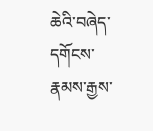ཆེའི་བཞེད་དགོངས་རྣམས་རྒྱས་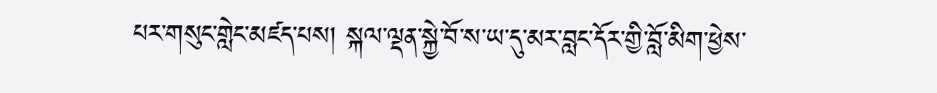པར་གསུང་གླེང་མཛད་པས། སྐལ་ལྡན་སྐྱེ་བོ་ས་ཡ་དུ་མར་བླང་དོར་གྱི་བློ་མིག་ཕྱེས་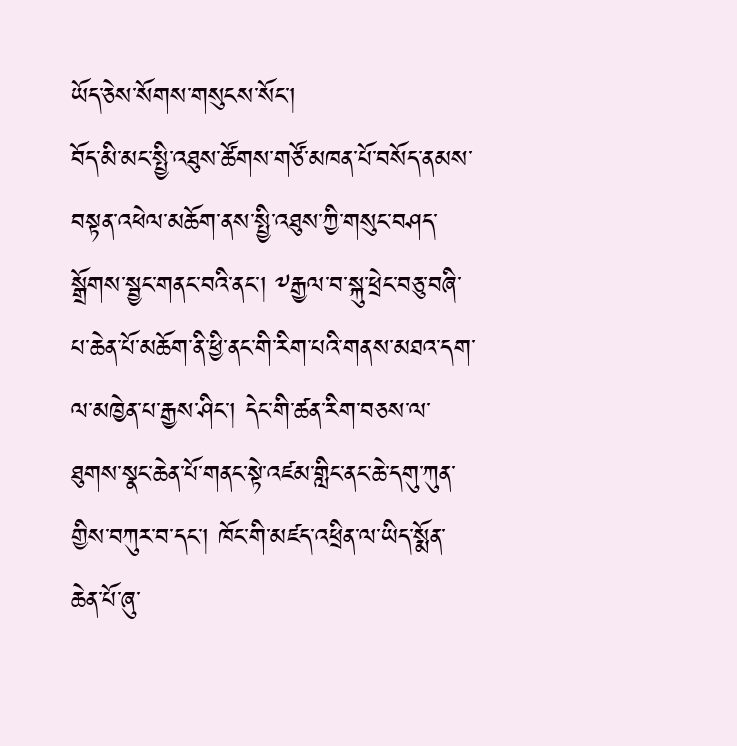ཡོད་ཅེས་སོགས་གསུངས་སོང་།
བོད་མི་མང་སྤྱི་འཐུས་ཚོགས་གཙོ་མཁན་པོ་བསོད་ནམས་བསྟན་འཕེལ་མཆོག་ནས་སྤྱི་འཐུས་ཀྱི་གསུང་བཤད་སྒྲོགས་སྦྱང་གནང་བའི་ནང་། ༸རྒྱལ་བ་སྐུ་ཕྲེང་བཅུ་བཞི་པ་ཆེན་པོ་མཆོག་ནི་ཕྱི་ནང་གི་རིག་པའི་གནས་མཐའ་དག་ལ་མཁྱེན་པ་རྒྱས་ཤིང་། དེང་གི་ཚན་རིག་བཅས་ལ་ཐུགས་སྣང་ཆེན་པོ་གནང་སྟེ་འཛམ་གླིང་ནང་ཆེ་དགུ་ཀུན་གྱིས་བཀུར་བ་དང་། ཁོང་གི་མཛད་འཕྲིན་ལ་ཡིད་སྨོན་ཆེན་པོ་ཞུ་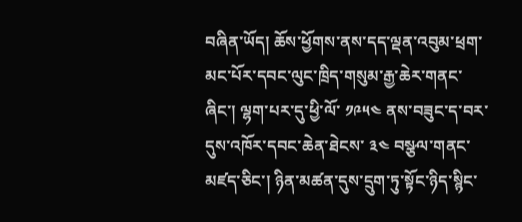བཞིན་ཡོད། ཆོས་ཕྱོགས་ནས་དད་ལྡན་འབུམ་ཕྲག་མང་པོར་དབང་ལུང་ཁྲིད་གསུམ་རྒྱ་ཆེར་གནང་ཞིང་། ལྷག་པར་དུ་ཕྱི་ལོ་ ༡༩༥༤ ནས་བཟུང་ད་བར་དུས་འཁོར་དབང་ཆེན་ཐེངས་ ༣༤ བསྩལ་གནང་མཛད་ཅིང་། ཉིན་མཚན་དུས་དྲུག་ཏུ་སྟོང་ཉིད་སྙིང་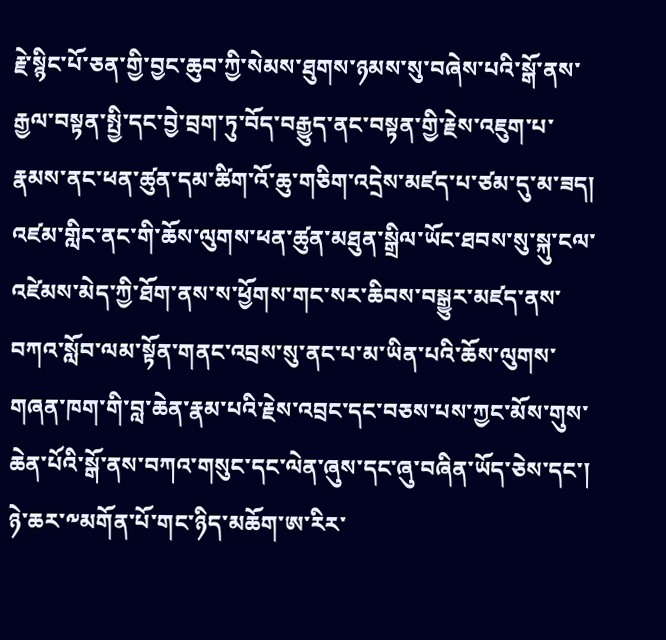རྗེ་སྙིང་པོ་ཅན་གྱི་བྱང་ཆུབ་ཀྱི་སེམས་ཐུགས་ཉམས་སུ་བཞེས་པའི་སྒོ་ནས་རྒྱལ་བསྟན་སྤྱི་དང་བྱེ་བྲག་ཏུ་བོད་བརྒྱུད་ནང་བསྟན་གྱི་རྗེས་འཇུག་པ་རྣམས་ནང་ཕན་ཚུན་དམ་ཚིག་འོ་ཆུ་གཅིག་འདྲེས་མཛད་པ་ཙམ་དུ་མ་ཟད། འཛམ་གླིང་ནང་གི་ཆོས་ལུགས་ཕན་ཚུན་མཐུན་སྒྲིལ་ཡོང་ཐབས་སུ་སྐུ་ངལ་འཛེམས་མེད་ཀྱི་ཐོག་ནས་ས་ཕྱོགས་གང་སར་ཆིབས་བསྒྱུར་མཛད་ནས་བཀའ་སློབ་ལམ་སྟོན་གནང་འབྲས་སུ་ནང་པ་མ་ཡིན་པའི་ཆོས་ལུགས་གཞན་ཁག་གི་བླ་ཆེན་རྣམ་པའི་རྗེས་འབྲང་དང་བཅས་པས་ཀྱང་མོས་གུས་ཆེན་པོའི་སྒོ་ནས་བཀའ་གསུང་དང་ལེན་ཞུས་དང་ཞུ་བཞིན་ཡོད་ཅེས་དང་།  ཉེ་ཆར་༸མགོན་པོ་གང་ཉིད་མཆོག་ཨ་རིར་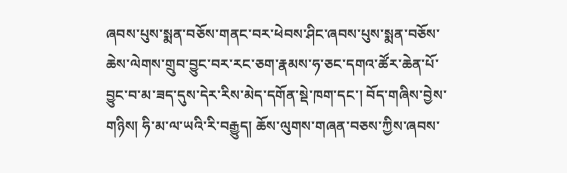ཞབས་པུས་སྨན་བཅོས་གནང་བར་ཕེབས་ཤིང་ཞབས་པུས་སྨན་བཅོས་ཆེས་ལེགས་གྲུབ་བྱུང་བར་རང་ཅག་རྣམས་ཧ་ཅང་དགའ་ཚོར་ཆེན་པོ་བྱུང་བ་མ་ཟད་དུས་དེར་རིས་མེད་དགོན་སྡེ་ཁག་དང་། བོད་གཞིས་བྱེས་གཉིས། ཧི་མ་ལ་ཡའི་རི་བརྒྱུད། ཆོས་ལུགས་གཞན་བཅས་ཀྱིས་ཞབས་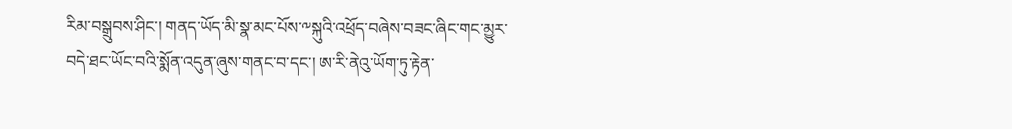རིམ་བསྒྲུབས་ཤིང་། གནད་ཡོད་མི་སྣ་མང་པོས་༸སྐུའི་འཕྲོད་བཞེས་བཟང་ཞིང་གང་མྱུར་བདེ་ཐང་ཡོང་བའི་སྨོན་འདུན་ཞུས་གནང་བ་དང་། ཨ་རི་ནེའུ་ཡོག་ཏུ་རྟེན་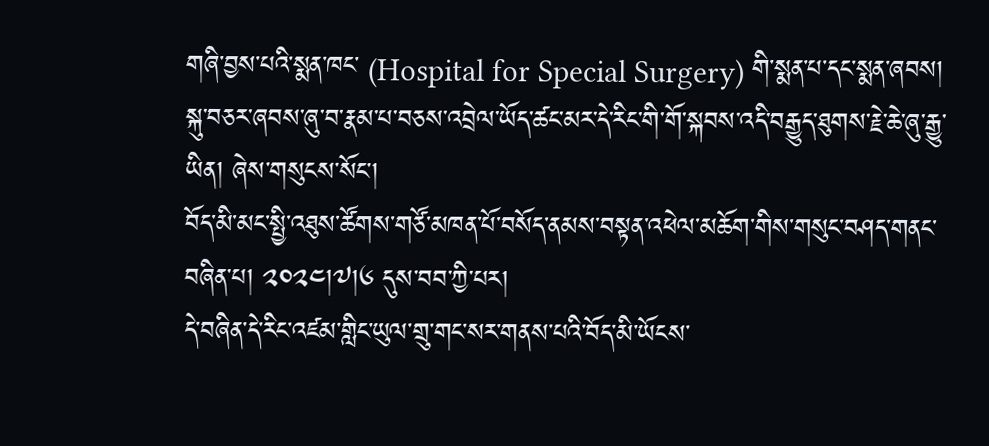གཞི་བྱས་པའི་སྨན་ཁང་ (Hospital for Special Surgery) གི་སྨན་པ་དང་སྨན་ཞབས། སྐུ་བཅར་ཞབས་ཞུ་བ་རྣམ་པ་བཅས་འབྲེལ་ཡོད་ཚང་མར་དེ་རིང་གི་གོ་སྐབས་འདི་བརྒྱུད་ཐུགས་རྗེ་ཆེ་ཞུ་རྒྱུ་ཡིན། ཞེས་གསུངས་སོང་།
བོད་མི་མང་སྤྱི་འཐུས་ཚོགས་གཙོ་མཁན་པོ་བསོད་ནམས་བསྟན་འཕེལ་མཆོག་གིས་གསུང་བཤད་གནང་བཞིན་པ། ༢༠༢༤།༧།༦ དུས་བབ་ཀྱི་པར།
དེ་བཞིན་དེ་རིང་འཛམ་གླིང་ཡུལ་གྲུ་གང་སར་གནས་པའི་བོད་མི་ཡོངས་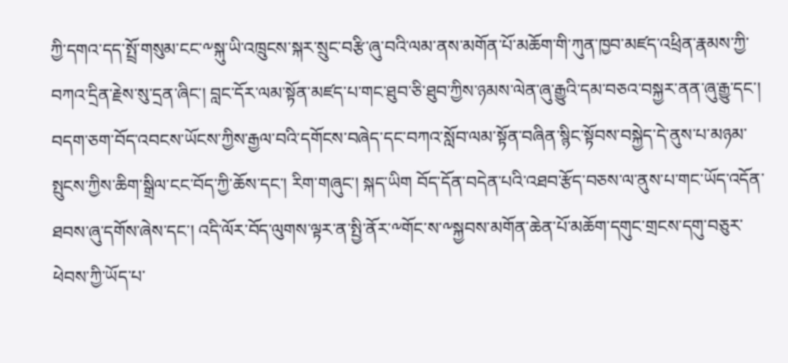ཀྱི་དགའ་དད་སྤྲོ་གསུམ་ངང་༸སྐུ་ཡི་འཁྲུངས་སྐར་སྲུང་བརྩི་ཞུ་བའི་ལམ་ནས་མགོན་པོ་མཆོག་གི་ཀུན་ཁྱབ་མཛད་འཕྲིན་རྣམས་ཀྱི་བཀའ་དྲིན་རྗེས་སུ་དྲན་ཞིང་། བླང་དོར་ལམ་སྟོན་མཛད་པ་གང་ཐུབ་ཅི་ཐུབ་ཀྱིས་ཉམས་ལེན་ཞུ་རྒྱུའི་དམ་བཅའ་བསྐྱར་ནན་ཞུ་རྒྱུ་དང་། བདག་ཅག་བོད་འབངས་ཡོངས་ཀྱིས་རྒྱལ་བའི་དགོངས་བཞེད་དང་བཀའ་སློབ་ལམ་སྟོན་བཞིན་སྙིང་སྟོབས་བསྐྱེད་དེ་ནུས་པ་མཉམ་སྤུངས་ཀྱིས་ཆིག་སྒྲིལ་ངང་བོད་ཀྱི་ཆོས་དང་། རིག་གཞུང་། སྐད་ཡིག བོད་དོན་བདེན་པའི་འཐབ་རྩོད་བཅས་ལ་ནུས་པ་གང་ཡོད་འདོན་ཐབས་ཞུ་དགོས་ཞེས་དང་། འདི་ལོར་བོད་ལུགས་ལྟར་ན་སྤྱི་ནོར་༸གོང་ས་༸སྐྱབས་མགོན་ཆེན་པོ་མཆོག་དགུང་གྲངས་དགུ་བཅུར་ཕེབས་ཀྱི་ཡོད་པ་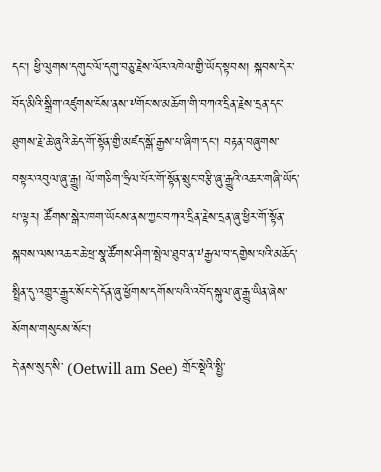དང་། ཕྱི་ལུགས་དགུང་ལོ་དགུ་བཅུ་རྗེས་ལོར་འཁེལ་གྱི་ཡོད་སྟབས། སྐབས་དེར་བོད་མིའི་སྒྲིག་འཛུགས་ངོས་ནས་༸གོང་ས་མཆོག་གི་བཀའ་དྲིན་རྗེས་དྲན་དང་ཐུགས་རྗེ་ཆེ་ཞུའི་ཆེད་གོ་སྟོན་གྱི་མཛད་སྒོ་རྒྱས་པ་ཞིག་དང་། བརྟན་བཞུགས་བསྟར་འབུལ་ཞུ་རྒྱུ། ལོ་གཅིག་ཧྲིལ་པོར་གོ་སྟོན་སྲུང་བརྩི་ཞུ་རྒྱུའི་འཆར་གཞི་ཡོད་པ་ལྟར། ཚོགས་སྒེར་ཁག་ཡོངས་ནས་ཀྱང་བཀའ་དྲིན་རྗེས་དྲན་ཞུ་ཕྱིར་གོ་སྟོན་སྐབས་ལས་འཆར་ཆེ་ཕྲ་སྣ་ཚོགས་ཤིག་སྤེལ་ཐུབ་ན་༸རྒྱལ་བ་དགྱེས་པའི་མཆོད་སྤྲིན་དུ་འགྱུར་རྒྱུར་སོང་དེ་དོན་ཞུ་ཕྱོགས་དགོས་པའི་འབོད་སྐུལ་ཞུ་རྒྱུ་ཡིན་ཞེས་སོགས་གསུངས་སོང་།
དེ་ནས་སུད་སི་ (Oetwill am See) གྲོང་སྡེའི་སྤྱི་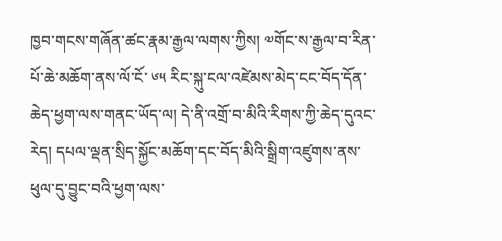ཁྱབ་གངས་གཞོན་ཚང་རྣམ་རྒྱལ་ལགས་ཀྱིས། ༧གོང་ས་རྒྱལ་བ་རིན་པོ་ཆེ་མཆོག་ནས་ལོ་ངོ་ ༦༥ རིང་སྐུ་ངལ་འཛེམས་མེད་ངང་བོད་དོན་ཆེད་ཕྱག་ལས་གནང་ཡོད་ལ། དེ་ནི་འགྲོ་བ་མིའི་རིགས་ཀྱི་ཆེད་དུའང་རེད། དཔལ་ལྡན་སྲིད་སྐྱོང་མཆོག་དང་བོད་མིའི་སྒྲིག་འཛུགས་ནས་ཕུལ་དུ་བྱུང་བའི་ཕྱག་ལས་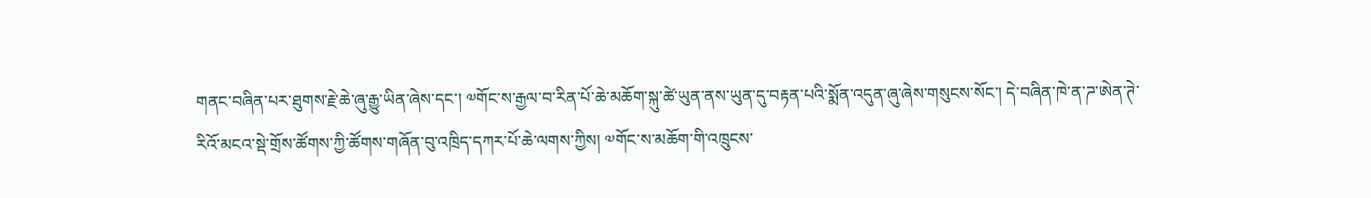གནང་བཞིན་པར་ཐུགས་རྗེ་ཆེ་ཞུ་རྒྱུ་ཡིན་ཞེས་དང་། ༧གོང་ས་རྒྱལ་བ་རིན་པོ་ཆེ་མཆོག་སྐུ་ཚེ་ཡུན་ནས་ཡུན་དུ་བརྟན་པའི་སྨོན་འདུན་ཞུ་ཞེས་གསུངས་སོང་། དེ་བཞིན་ཁེ་ན་ཌ་ཨེན་ཊེ་རིའོ་མངའ་སྡེ་གྲོས་ཚོགས་ཀྱི་ཚོགས་གཞོན་བུ་འཁྲིད་དཀར་པོ་ཆེ་ལགས་ཀྱིས། ༧གོང་ས་མཆོག་གི་འཁྲུངས་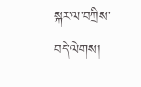སྐར་ལ་བཀྲིས་བདེ་ལེགས།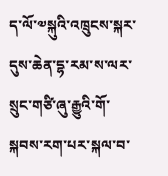ད་ལོ་༧སྐུའི་འཁྲུངས་སྐར་དུས་ཆེན་དྷ་རམ་ས་ལར་སྲུང་གཙི་ཞུ་རྒྱུའི་གོ་སྐབས་རག་པར་སྐལ་བ་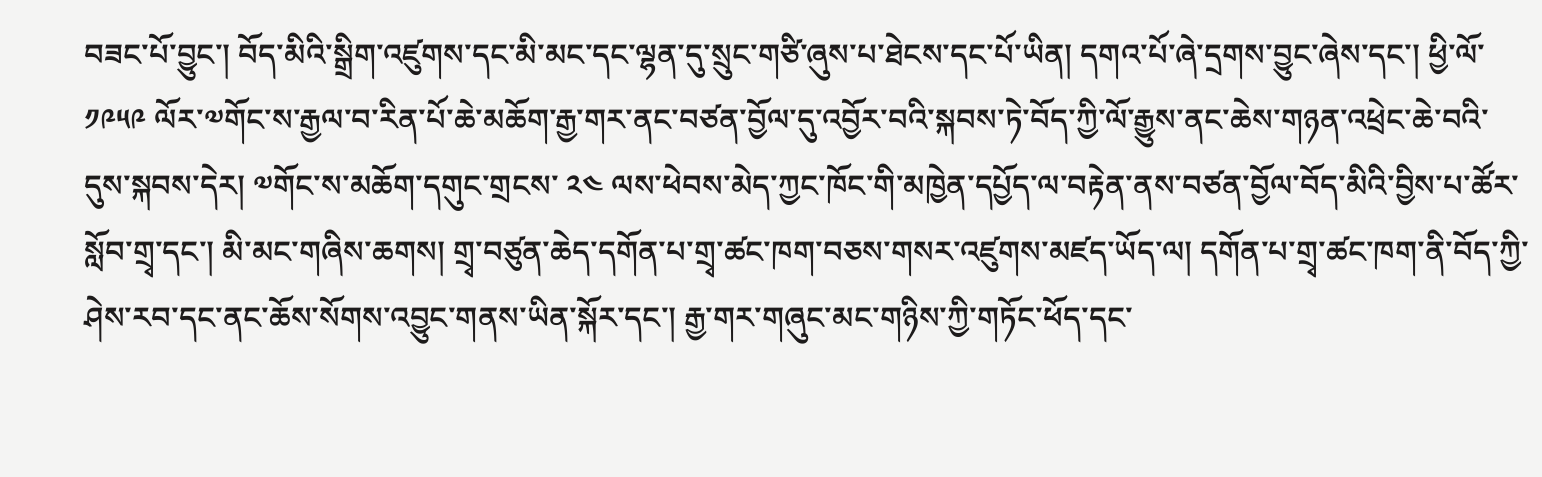བཟང་པོ་བྱུང་། བོད་མིའི་སྒྲིག་འཛུགས་དང་མི་མང་དང་ལྷན་དུ་སྲུང་གཙི་ཞུས་པ་ཐེངས་དང་པོ་ཡིན། དགའ་པོ་ཞེ་དྲགས་བྱུང་ཞེས་དང་། ཕྱི་ལོ་ ༡༩༥༩ ལོར་༧གོང་ས་རྒྱལ་བ་རིན་པོ་ཆེ་མཆོག་རྒྱ་གར་ནང་བཙན་བྱོལ་དུ་འབྱོར་བའི་སྐབས་ཏེ་བོད་ཀྱི་ལོ་རྒྱུས་ནང་ཆེས་གཉན་འཕྲེང་ཆེ་བའི་དུས་སྐབས་དེར། ༧གོང་ས་མཆོག་དགུང་གྲངས་ ༢༤ ལས་ཕེབས་མེད་ཀྱང་ཁོང་གི་མཁྱེན་དཔྱོད་ལ་བརྟེན་ནས་བཙན་བྱོལ་བོད་མིའི་བྱིས་པ་ཚོར་སློབ་གྲྭ་དང་། མི་མང་གཞིས་ཆགས། གྲྭ་བཙུན་ཆེད་དགོན་པ་གྲྭ་ཚང་ཁག་བཅས་གསར་འཛུགས་མཛད་ཡོད་ལ། དགོན་པ་གྲྭ་ཚང་ཁག་ནི་བོད་ཀྱི་ཤེས་རབ་དང་ནང་ཆོས་སོགས་འབྱུང་གནས་ཡིན་སྐོར་དང་། རྒྱ་གར་གཞུང་མང་གཉིས་ཀྱི་གཏོང་ཕོད་དང་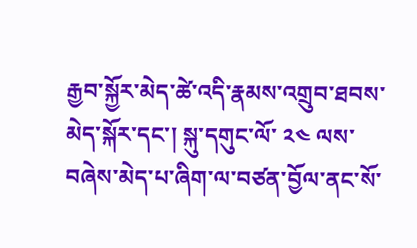རྒྱབ་སྐྱོར་མེད་ཚེ་འདི་རྣམས་འགྲུབ་ཐབས་མེད་སྐོར་དང་། སྐུ་དགུང་ལོ་ ༢༤ ལས་བཞེས་མེད་པ་ཞིག་ལ་བཙན་བྱོལ་ནང་སོ་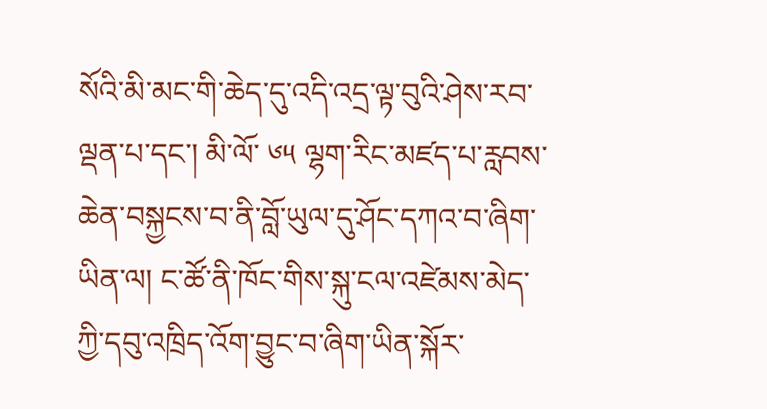སོའི་མི་མང་གི་ཆེད་དུ་འདི་འདྲ་ལྟ་བུའི་ཤེས་རབ་ལྡན་པ་དང་། མི་ལོ་ ༦༥ ལྷག་རིང་མཛད་པ་རླབས་ཆེན་བསྐྱངས་བ་ནི་བློ་ཡུལ་དུ་ཤོང་དཀའ་བ་ཞིག་ཡིན་ལ། ང་ཚོ་ནི་ཁོང་གིས་སྐུ་ངལ་འཛེམས་མེད་ཀྱི་དབུ་འཁྲིད་འོག་བྱུང་བ་ཞིག་ཡིན་སྐོར་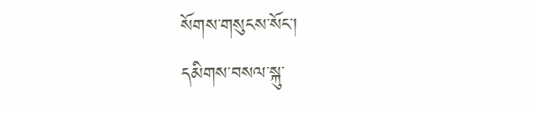སོགས་གསུངས་སོང་།
དམིགས་བསལ་སྐུ་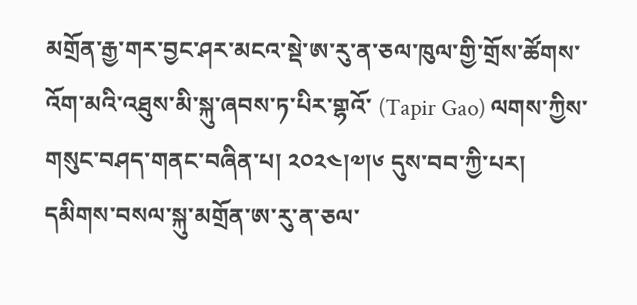མགྲོན་རྒྱ་གར་བྱང་ཤར་མངའ་སྡེ་ཨ་རུ་ན་ཅལ་ཁུལ་གྱི་གྲོས་ཚོགས་འོག་མའི་འཐུས་མི་སྐུ་ཞབས་ཏ་པིར་གྷའོ་ (Tapir Gao) ལགས་ཀྱིས་གསུང་བཤད་གནང་བཞིན་པ། ༢༠༢༤།༧།༦ དུས་བབ་ཀྱི་པར།
དམིགས་བསལ་སྐུ་མགྲོན་ཨ་རུ་ན་ཅལ་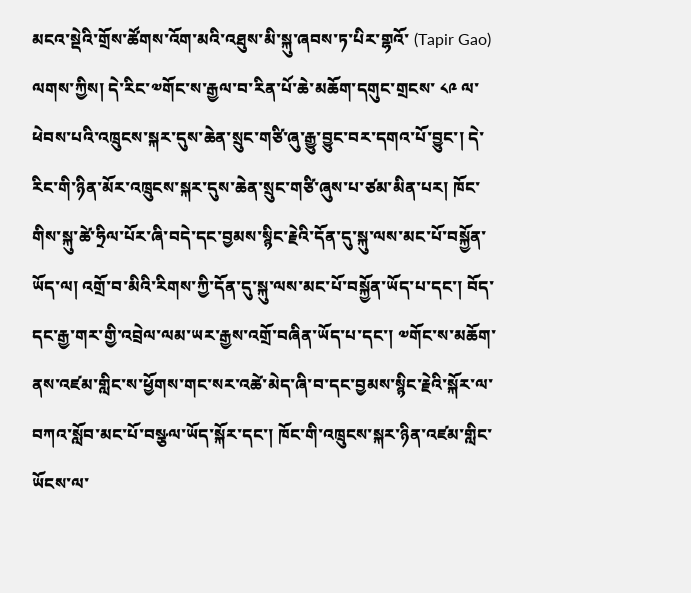མངའ་སྡེའི་གྲོས་ཚོགས་འོག་མའི་འཐུས་མི་སྐུ་ཞབས་ཏ་པིར་གྷའོ་ (Tapir Gao) ལགས་ཀྱིས། དེ་རིང་༧གོང་ས་རྒྱལ་བ་རིན་པོ་ཆེ་མཆོག་དགུང་གྲངས་ ༨༩ ལ་ཕེབས་པའི་འཁྲུངས་སྐར་དུས་ཆེན་སྲུང་གཙི་ཞུ་རྒྱུ་བྱུང་བར་དགའ་པོ་བྱུང་། དེ་རིང་གི་ཉིན་མོར་འཁྲུངས་སྐར་དུས་ཆེན་སྲུང་གཙི་ཞུས་པ་ཙམ་མིན་པར། ཁོང་གིས་སྐུ་ཚེ་ཧྲིལ་པོར་ཞི་བདེ་དང་བྱམས་སྙིང་རྗེའི་དོན་དུ་སྐུ་ལས་མང་པོ་བསྐྱོན་ཡོད་ལ། འགྲོ་བ་མིའི་རིགས་ཀྱི་དོན་དུ་སྐུ་ལས་མང་པོ་བསྐྱོན་ཡོད་པ་དང་། བོད་དང་རྒྱ་གར་གྱི་འབྲེལ་ལམ་ཡར་རྒྱས་འགྲོ་བཞིན་ཡོད་པ་དང་། ༧གོང་ས་མཆོག་ནས་འཛམ་གླིང་ས་ཕྱོགས་གང་སར་འཚེ་མེད་ཞི་བ་དང་བྱམས་སྙིང་རྗེའི་སྐོར་ལ་བཀའ་སློབ་མང་པོ་བསྩལ་ཡོད་སྐོར་དང་། ཁོང་གི་འཁྲུངས་སྐར་ཉིན་འཛམ་གླིང་ཡོངས་ལ་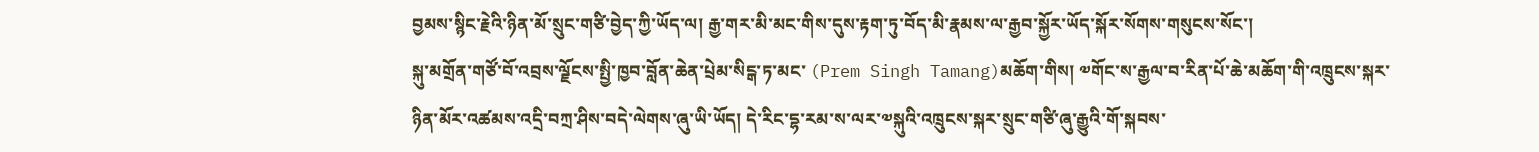བྱམས་སྙིང་རྗེའི་ཉིན་མོ་སྲུང་གཙི་བྱེད་ཀྱི་ཡོད་ལ། རྒྱ་གར་མི་མང་གིས་དུས་རྟག་ཏུ་བོད་མི་རྣམས་ལ་རྒྱབ་སྐྱོར་ཡོད་སྐོར་སོགས་གསུངས་སོང་།
སྐུ་མགྲོན་གཙོ་བོ་འབྲས་ལྗོངས་སྤྱི་ཁྱབ་བློན་ཆེན་པྲེམ་སིངྒ་ཏ་མང་ (Prem Singh Tamang)མཆོག་གིས། ༧གོང་ས་རྒྱལ་བ་རིན་པོ་ཆེ་མཆོག་གི་འཁྲུངས་སྐར་ཉིན་མོར་འཚམས་འདྲི་བཀྲ་ཤིས་བདེ་ལེགས་ཞུ་ཡི་ཡོད། དེ་རིང་དྷ་རམ་ས་ལར་༧སྐུའི་འཁྲུངས་སྐར་སྲུང་གཙི་ཞུ་རྒྱུའི་གོ་སྐབས་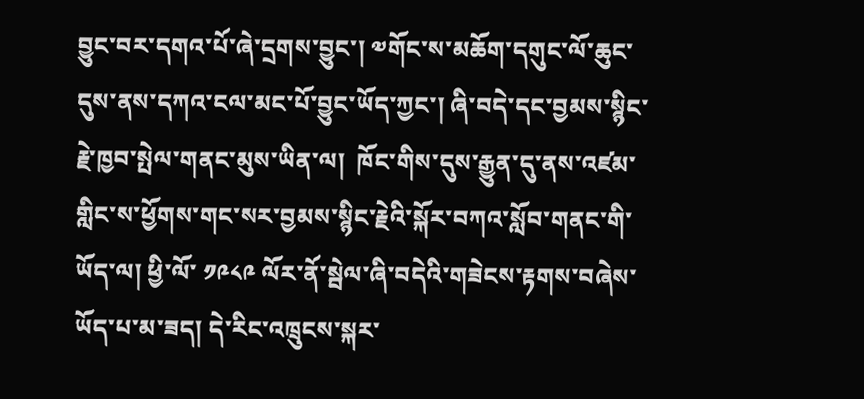བྱུང་བར་དགའ་པོ་ཞེ་དྲགས་བྱུང་། ༧གོང་ས་མཆོག་དགུང་ལོ་ཆུང་དུས་ནས་དཀའ་ངལ་མང་པོ་བྱུང་ཡོད་ཀྱང་། ཞི་བདེ་དང་བྱམས་སྙིང་རྗེ་ཁྱབ་སྤེལ་གནང་མུས་ཡིན་ལ།  ཁོང་གིས་དུས་རྒྱུན་དུ་ནས་འཛམ་གླིང་ས་ཕྱོགས་གང་སར་བྱམས་སྙིང་རྗེའི་སྐོར་བཀའ་སློབ་གནང་གི་ཡོད་ལ། ཕྱི་ལོ་ ༡༩༨༩ ལོར་ནོ་སྦེལ་ཞི་བདེའི་གཟེངས་རྟགས་བཞེས་ཡོད་པ་མ་ཟད། དེ་རིང་འཁྲུངས་སྐར་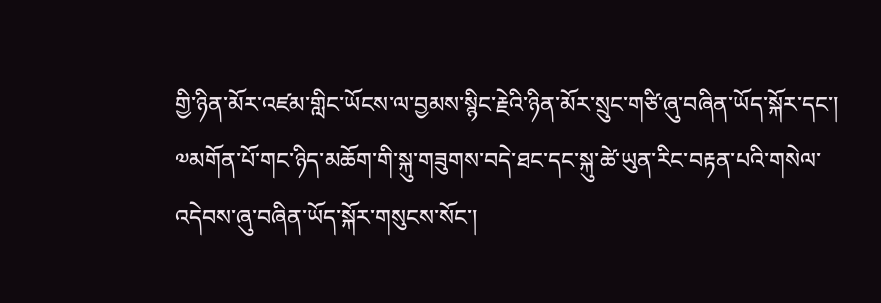གྱི་ཉིན་མོར་འཛམ་གླིང་ཡོངས་ལ་བྱམས་སྙིང་རྗེའི་ཉིན་མོར་སྲུང་གཙི་ཞུ་བཞིན་ཡོད་སྐོར་དང་། ༧མགོན་པོ་གང་ཉིད་མཆོག་གི་སྐུ་གཟུགས་བདེ་ཐང་དང་སྐུ་ཚེ་ཡུན་རིང་བརྟན་པའི་གསེལ་འདེབས་ཞུ་བཞིན་ཡོད་སྐོར་གསུངས་སོང་།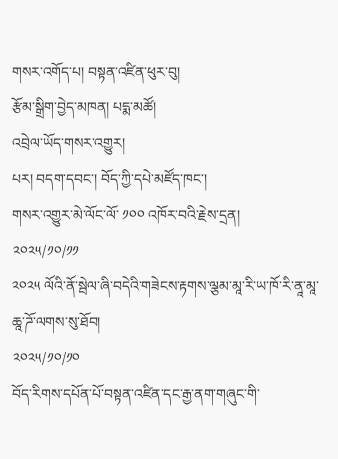གསར་འགོད་པ། བསྟན་འཛིན་ཕུར་བུ།
རྩོམ་སྒྲིག་བྱེད་མཁན། པདྨ་མཚོ།
འབྲེལ་ཡོད་གསར་འགྱུར།
པར། བདག་དབང་། བོད་ཀྱི་དཔེ་མཛོད་ཁང་།
གསར་འགྱུར་མེ་ལོང་ལོ་ ༡༠༠ འཁོར་བའི་རྗེས་དྲན།
༢༠༢༥/༡༠/༡༡
༢༠༢༥ ལོའི་ནོ་སྦེལ་ཞི་བདེའི་གཟེངས་རྟགས་ལྕམ་མཱ་རི་ཡ་ཁོ་རི་ནཱ་མཱ་ཆཱ་ཌོ་ལགས་སུ་ཐོབ།
༢༠༢༥/༡༠/༡༠
བོད་རིགས་དཔོན་པོ་བསྟན་འཛིན་དང་རྒྱ་ནག་གཞུང་གི་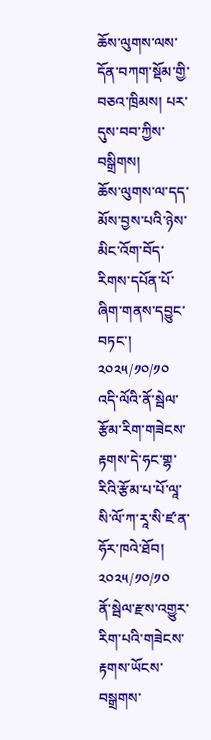ཆོས་ལུགས་ལས་དོན་བཀག་སྡོམ་གྱི་བཅའ་ཁྲིམས། པར་དུས་བབ་ཀྱིས་བསྒྲིགས།
ཆོས་ལུགས་ལ་དད་མོས་བྱས་པའི་ཉེས་མིང་འོག་བོད་རིགས་དཔོན་པོ་ཞིག་གནས་དབྱུང་བཏང་།
༢༠༢༥/༡༠/༡༠
འདི་ལོའི་ནོ་སྦེལ་རྩོམ་རིག་གཟེངས་རྟགས་དེ་ཧང་གྷ་རིའི་རྩོམ་པ་པོ་ལཱ་སི་ལོ་ཀ་རཱ་སི་ཛ་ན་ཧོར་ཁའེ་ཐོབ།
༢༠༢༥/༡༠/༡༠
ནོ་སྦེལ་རྫས་འགྱུར་རིག་པའི་གཟེངས་རྟགས་ཡོངས་བསྒྲགས་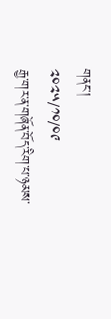གནང་།
༢༠༢༥/༡༠/༠༩
རྒྱ་གར་ན་གཞོན་བོད་རིག་པ་ཉམས་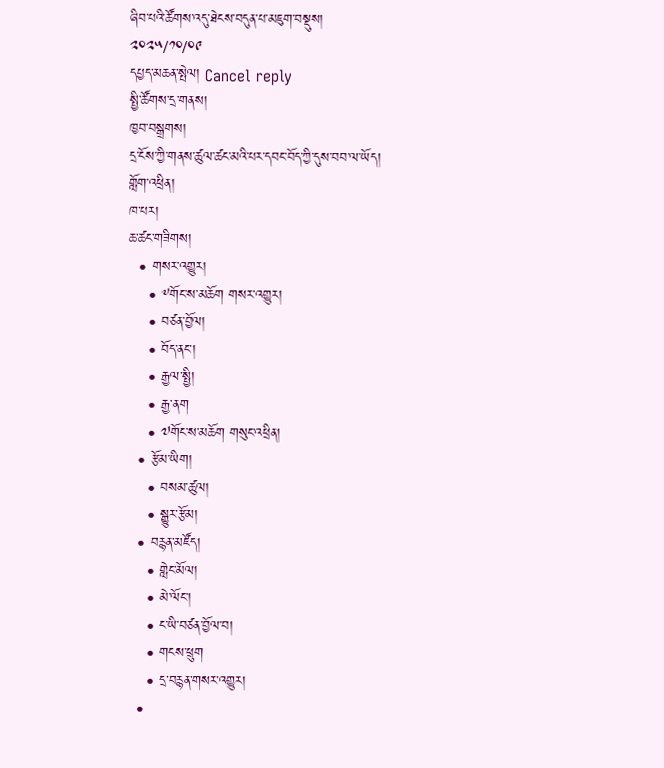ཞིབ་པའི་ཚོགས་འདུ་ཐེངས་བདུན་པ་མཇུག་བསྡུས།
༢༠༢༥/༡༠/༠༩
དཔྱད་མཆན་སྤེལ། Cancel reply
སྤྱི་ཚོགས་དྲ་གནས།
ཁྱབ་བསྒྲགས།
དྲ་ངོས་ཀྱི་གནས་ཚུལ་ཚང་མའི་པར་དབང་བོད་ཀྱི་དུས་བབ་ལ་ཡོད།
གློག་འཕྲིན།
ཁ་པར།
ཆ་ཚང་གཟིགས།
  • གསར་འགྱུར།
    • ༸གོང་ས་མཆོག གསར་འགྱུར།
    • བཙན་བྱོལ།
    • བོད་ནང་།
    • རྒྱལ་སྤྱི།
    • རྒྱ་ནག
    • ༧གོང་ས་མཆོག གསུང་འཕྲིན།
  • རྩོམ་ཡིག།
    • བསམ་ཚུལ།
    • སྒྱུར་རྩོམ།
  • བརྙན་མཛོད།
    • གླེང་མོལ།
    • མེ་ལོང་།
    • ང་ཡི་བཙན་བྱོལ་བ།
    • གངས་ཕྲུག
    • དྲ་བརྙན་གསར་འགྱུར།
  •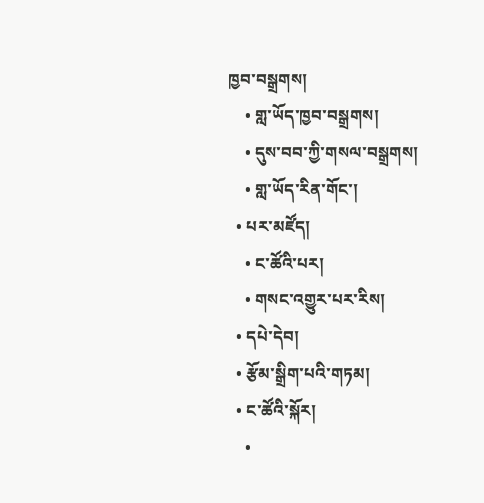ཁྱབ་བསྒྲགས།
    • གླ་ཡོད་ཁྱབ་བསྒྲགས།
    • དུས་བབ་ཀྱི་གསལ་བསྒྲགས།
    • གླ་ཡོད་རིན་གོང་།
  • པར་མཛོད།
    • ང་ཚོའི་པར།
    • གསང་འགྱུར་པར་རིས།
  • དཔེ་དེབ།
  • རྩོམ་སྒྲིག་པའི་གཏམ།
  • ང་ཚོའི་སྐོར།
    •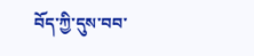བོད་ཀྱི་དུས་བབ་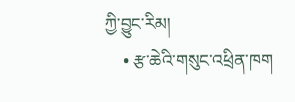ཀྱི་བྱུང་རིམ།
    • རྩ་ཆེའི་གསུང་འཕྲིན་ཁག